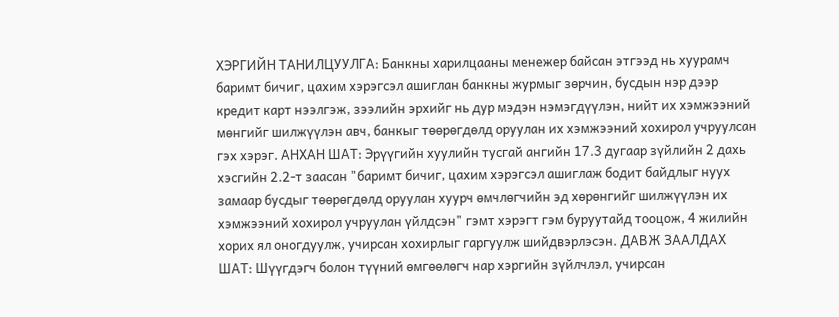ХЭРГИЙН ТАНИЛЦУУЛГА: Банкны харилцааны менежер байсан этгээд нь хуурамч баримт бичиг, цахим хэрэгсэл ашиглан банкны журмыг зөрчин, бусдын нэр дээр кредит карт нээлгэж, зээлийн эрхийг нь дур мэдэн нэмэгдүүлэн, нийт их хэмжээний мөнгийг шилжүүлэн авч, банкыг төөрөгдөлд оруулан их хэмжээний хохирол учруулсан гэх хэрэг. АНХАН ШАТ: Эрүүгийн хуулийн тусгай ангийн 17.3 дугаар зүйлийн 2 дахь хэсгийн 2.2-т заасан "баримт бичиг, цахим хэрэгсэл ашиглаж бодит байдлыг нуух замаар бусдыг төөрөгдөлд оруулан хуурч өмчлөгчийн эд хөрөнгийг шилжүүлэн их хэмжээний хохирол учруулан үйлдсэн" гэмт хэрэгт гэм буруутайд тооцож, 4 жилийн хорих ял оногдуулж, учирсан хохирлыг гаргуулж шийдвэрлэсэн. ДАВЖ ЗААЛДАХ ШАТ: Шүүгдэгч болон түүний өмгөөлөгч нар хэргийн зүйлчлэл, учирсан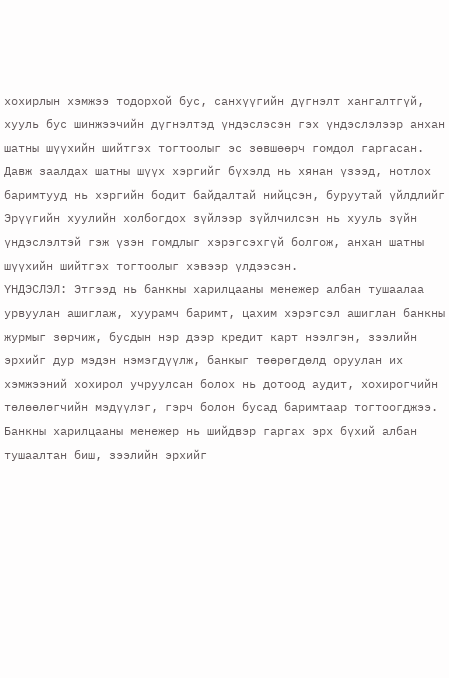хохирлын хэмжээ тодорхой бус, санхүүгийн дүгнэлт хангалтгүй, хууль бус шинжээчийн дүгнэлтэд үндэслэсэн гэх үндэслэлээр анхан шатны шүүхийн шийтгэх тогтоолыг эс зөвшөөрч гомдол гаргасан. Давж заалдах шатны шүүх хэргийг бүхэлд нь хянан үзээд, нотлох баримтууд нь хэргийн бодит байдалтай нийцсэн, буруутай үйлдлийг Эрүүгийн хуулийн холбогдох зүйлээр зүйлчилсэн нь хууль зүйн үндэслэлтэй гэж үзэн гомдлыг хэрэгсэхгүй болгож, анхан шатны шүүхийн шийтгэх тогтоолыг хэвээр үлдээсэн.
ҮНДЭСЛЭЛ: Этгээд нь банкны харилцааны менежер албан тушаалаа урвуулан ашиглаж, хуурамч баримт, цахим хэрэгсэл ашиглан банкны журмыг зөрчиж, бусдын нэр дээр кредит карт нээлгэн, зээлийн эрхийг дур мэдэн нэмэгдүүлж, банкыг төөрөгдөлд оруулан их хэмжээний хохирол учруулсан болох нь дотоод аудит, хохирогчийн төлөөлөгчийн мэдүүлэг, гэрч болон бусад баримтаар тогтоогджээ. Банкны харилцааны менежер нь шийдвэр гаргах эрх бүхий албан тушаалтан биш, зээлийн эрхийг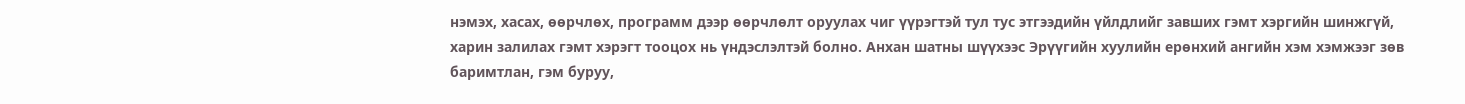нэмэх, хасах, өөрчлөх, программ дээр өөрчлөлт оруулах чиг үүрэгтэй тул тус этгээдийн үйлдлийг завших гэмт хэргийн шинжгүй, харин залилах гэмт хэрэгт тооцох нь үндэслэлтэй болно. Анхан шатны шүүхээс Эрүүгийн хуулийн ерөнхий ангийн хэм хэмжээг зөв баримтлан, гэм буруу,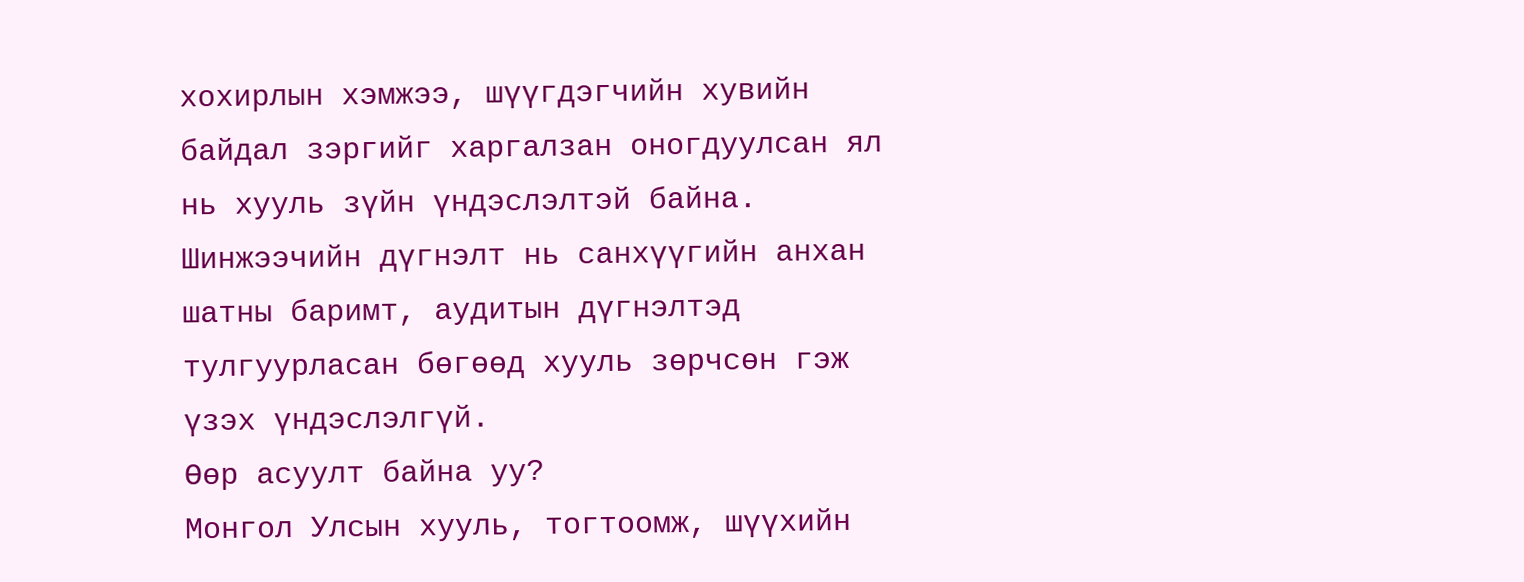хохирлын хэмжээ, шүүгдэгчийн хувийн байдал зэргийг харгалзан оногдуулсан ял нь хууль зүйн үндэслэлтэй байна. Шинжээчийн дүгнэлт нь санхүүгийн анхан шатны баримт, аудитын дүгнэлтэд тулгуурласан бөгөөд хууль зөрчсөн гэж үзэх үндэслэлгүй.
Өөр асуулт байна уу?
Монгол Улсын хууль, тогтоомж, шүүхийн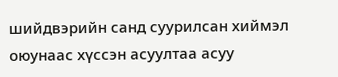шийдвэрийн санд суурилсан хиймэл оюунаас хүссэн асуултаа асуу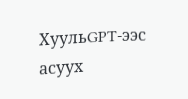ХуульGPT-ээс асуух